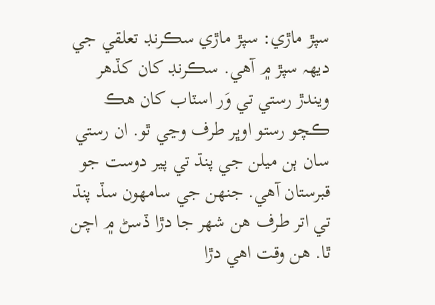سپڙ ماڙي: سپڙ ماڙي سڪرنڊ تعلقي جي ديھہ سپڙ ۾ آهي. سڪرنڊ کان کڏهر ويندڙ رستي تي وَر اسٽاب کان هڪ ڪچو رستو اوڀر طرف وڃي ٿو. ان رستي سان ٻن ميلن جي پنڌ تي پير دوست جو قبرستان آهي. جنهن جي سامهون سڏ پنڌ تي اتر طرف هن شھر جا دڙا ڏسڻ ۾ اچن ٿا. هن وقت اهي دڙا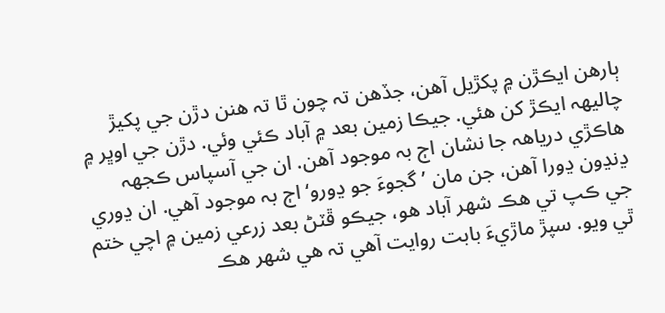ٻارهن ايڪڙن ۾ پکڙيل آهن، جڏهن تہ چون ٿا تہ هنن دڙن جي پکيڙ چاليھہ ايڪڙ کن هئي. جيڪا زمين بعد ۾ آباد ڪئي وئي. دڙن جي اوڀر ۾ هاڪڙي درياھہ جا نشان اڄ بہ موجود آهن. ان جي آسپاس ڪجهہ ڍنڍون ڍورا آهن، جن مان ’گجوءَ جو ڍورو‘ اڄ بہ موجود آهي. ان ڍوري جي ڪپ تي هڪ شھر آباد هو، جيڪو ڦٽڻ بعد زرعي زمين ۾ اچي ختم ٿي ويو. سپڙ ماڙيءَ بابت روايت آهي تہ هي شھر هڪ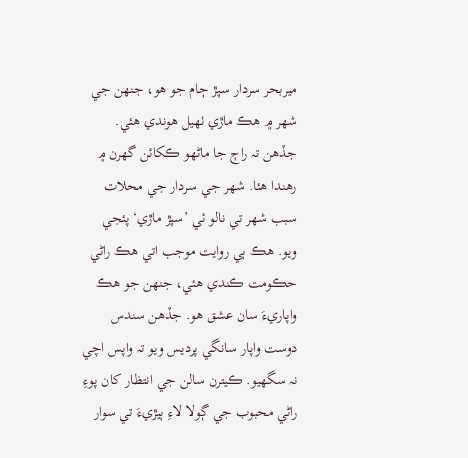ميربحر سردار سپڙ ڄام جو هو، جنهن جي شھر ۾ هڪ ماڙي ٺهيل هوندي هئي. جڏهن تہ راڄ جا ماڻهو ڪکائن گهرن ۾ رهندا هئا. شھر جي سردار جي محلات سبب شھر تي نالو ئي ’سپڙ ماڙي‘ پئجي ويو. هڪ ٻي روايت موجب اتي هڪ راڻي حڪومت ڪندي هئي، جنهن جو هڪ واپاريءَ سان عشق هو. جڏهن سندس دوست واپار سانگي پرديس ويو تہ واپس اچي نہ سگهيو. ڪيترن سالن جي انتظار کان پوءِ راڻي محبوب جي ڳولا لاءِ ٻيڙيءَ تي سوار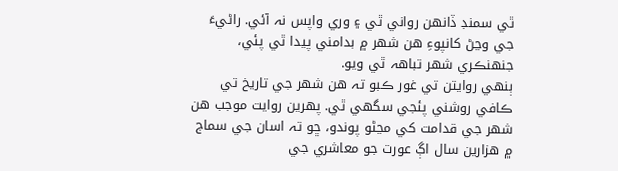ٿي سمنڊ ڏانهن رواني ٿي ۽ وري واپس نہ آئي. راڻيءَ جي وڃڻ کانپوءِ هن شھر ۾ بدامني پيدا ٿي پئي، جنهنڪري شھر تباھہ ٿي ويو.
ٻنهي روايتن تي غور ڪبو تہ هن شھر جي تاريخ تي ڪافي روشني پئجي سگهي ٿي. پهرين روايت موجب هن شھر جي قدامت کي مڃڻو پوندو، ڇو تہ اسان جي سماج ۾ هزارين سال اڳ عورت جو معاشري جي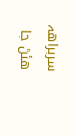سربراھہ هئڻ جا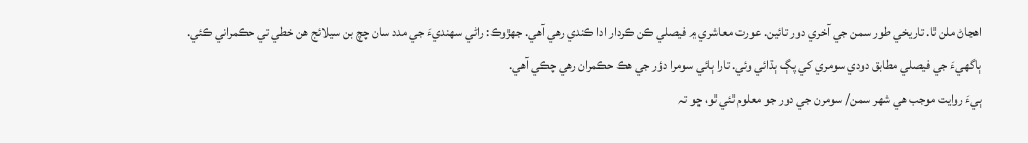اهڃاڻ ملن ٿا. تاريخي طور سمن جي آخري دور تائين. عورت معاشري ۾ فيصلي ڪن ڪردار ادا ڪندي رهي آهي. جھڙوڪ: راڻي سهنديءَ جي مدد سان چچ بن سيلائج هن خطي تي حڪمراني ڪئي. ٻاگهيءَ جي فيصلي مطابق دودي سومري کي پڳ ٻڌائي وئي. تارا ٻائي سومرا دؤر جي هڪ حڪمران رهي چڪي آهي.
ٻيءَ روايت موجب هي شھر سمن/ سومرن جي دور جو معلوم ٿئي ٿو، ڇو تہ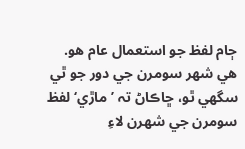ڄام لفظ جو استعمال عام هو. هي شھر سومرن جي دور جو ٿي سگهي ٿو، ڇاڪاڻ تہ ’ماڙي‘ لفظ سومرن جي شهرن لاءِ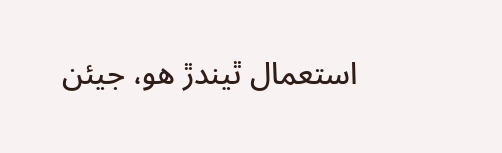استعمال ٿيندڙ هو، جيئن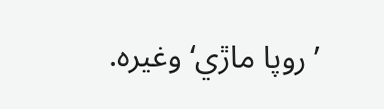’روپا ماڙي‘ وغيرہ.